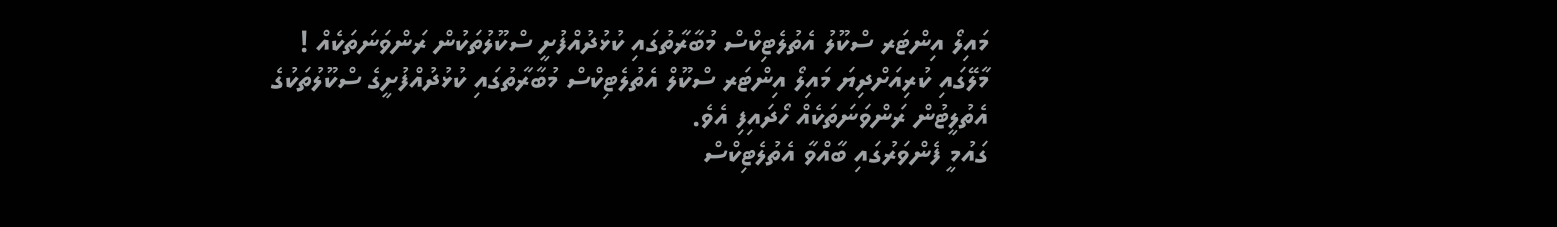މައިލޯ އިންޓަރ ސްކޫލު އެތުލެޓިކްސް މުބާރާތުގައި ކުޅުދުއްފުށީ ސްކޫލުތަކުން ރަންވަނަތަކެއް !
މާލޭގައި ކުރިއަށްދިޔަ މައިލޯ އިންޓަރ ސްކޫލް އެތުލެޓިކްސް މުބާރާތުގައި ކުޅުދުއްފުށީގެ ސްކޫލުތަކުގެ އެތުލީޓުން ރަންވަނަތަކެއް ހޯދައިފި އެވެ.
ގައުމީ ފެންވަރުގައި ބާއްވާ އެތުލެޓިކްސް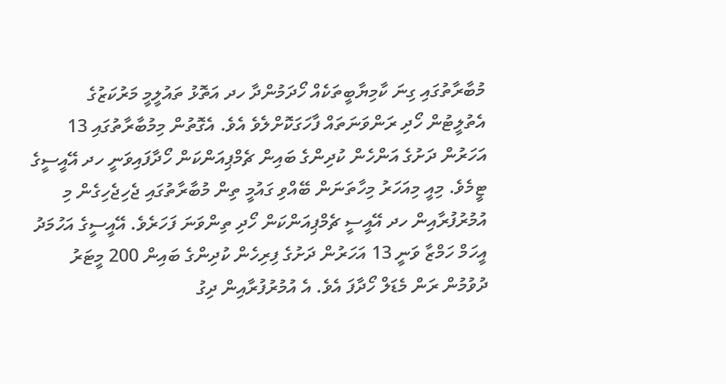މުބާރާތުގައި ގިނަ ކާމިޔާބީތަކެއް ހޯދަމުންދާ ހދ އަތޮޅު ތައުލީމީ މަރުކަޒުގެ އެތުލީޓުން ހޯދި ރަންވަނަތައް ފާހަގަކޮށްލެވެ އެވެ. އެގޮތުން މިމުބާރާތުގައި 13 އަހަރުން ދަށުގެ އަންހެން ކުދިންގެ ބައިން ޗެމްޕިއަންކަން ހޯދާފައިވަނީ ހދ އޭއީސީގެ ޓީމެވެ. މިއީ މިއަހަރު މިހާތަނަން ބޭއްވި ގައުމީ ތިން މުބާރާތުގައި ޖެހިޖެހިގެން މި އުމުރުފުރާއިން ހދ އޭއީސީ ޗެމްޕިއަންކަން ހޯދި ތިންވަނަ ފަހަރެވެ. އޭއީސީގެ އަހުމަދު އީހަމް ހަމްޒާ ވަނީ 13 އަހަރުން ދަށުގެ ފިރިހެން ކުދިންގެ ބައިން 200 މީޓަރު ދުވުމުން ރަން މެޑަލް ހޯދާފަ އެވެ. އެ އުމުރުފުރާއިން ދިގު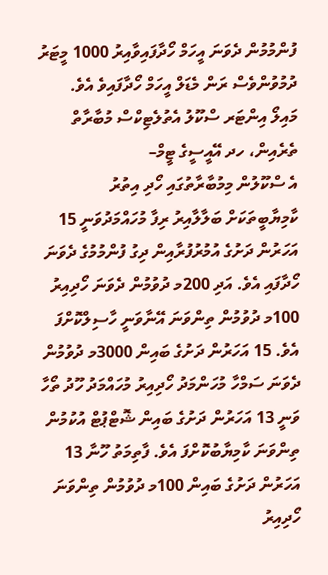ފުންމުމުން ދެވަނަ އީހަމް ހޯދާފައިވާއިރު 1000 މީޓަރު ދުމުވުންވެސް ރަން މެޑަލް އީހަމް ހޯދާފައިވެ އެވެ.
މައިލޯ އިންޓަރ ސްކޫލު އެތުލެޓިކްސް މުބާރާތް ތެރެއިން، ހދ އޭއީސީގެ ޓީމް–
އެ ސްކޫލުން މިމުބާރާތުގައި ހޯދި އިތުރު ކާމިޔާބީތަކަށް ބަލާލާއިރު ރިފާ މުހައްމަދުވަނީ 15 އަހަރުން ދަށުގެ އުމުރުފުރާއިން ދިގު ފުންމުމުގެ ދެވަނަ ހޯދާފައި އެވެ. އަދި 200މ ދުވުމުން ދެވަނަ ހޯދިއިރު 100މ ދުވުމުން ތިންވަނަ އޭނާވަނީ ހާސިލްކޮށްފަ އެވެ. 15 އަހަރުން ދަށުގެ ބައިން 3000މ ދުވުމުން ދެވަނަ ސަމްހާ މުހަންމަދު ހޯދިއިރު މުހައްމަދު ހޫދު ތޯހާ ވަނީ 13 އަހަރުން ދަށުގެ ބައިން ޝޮޓްޕުޓް އުކުމުން ތިންވަނަ ކާމިޔާބުކޮށްފަ އެވެ. ފާތިމަތު ހޫނާ 13 އަހަރުން ދަށުގެ ބައިން 100މ ދުވުމުން ތިންވަނަ ހޯދިއިރު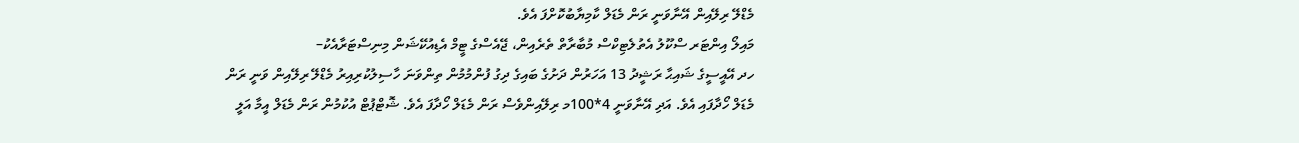މެޑްލޭ ރިލޭއިން އޭނާވަނީ ރަން މެޑަލް ކާމިޔާބުކޮށްފަ އެވެ.
މައިލޯ އިންޓަރ ސްކޫލު އެތުލެޓިކްސް މުބާރާތް ތެރެއިން، ޖޭއެސްގެ ޓީމް އެޑިއުކޭޝަން މިނިސްޓަރާއެކު–
ހދ އޭއީސީގެ ޝައިޙާ ރަޝީދު 13 އަހަރުން ދަށުގެ ބައިގެ ދިގު ފުންމުމުން ތިންވަނަ ހާސިލުކުރިއިރު މެޑްލޭ ރިލޭއިން ވަނީ ރަން މެޑަލް ހޯދާފައި އެވެ. އަދި އޭނާވަނީ 4*100މ ރިލޭއިންވެސް ރަން މެޑަލް ހޯދާފަ އެވެ. ޝޮޓްޕުޓް އުކުމުން ރަން މެޑަލް އީމާ އަލީ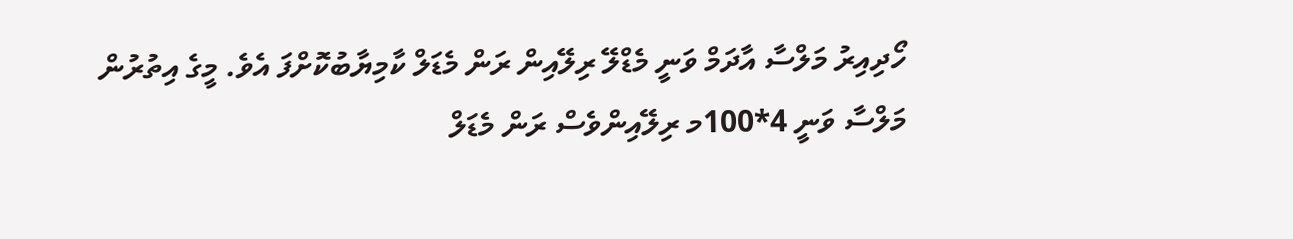ހޯދިއިރު މަލްސާ އާދަމް ވަނީ މެޑްލޭ ރިލޭއިން ރަން މެޑަލް ކާމިޔާބުކޮށްފަ އެވެ. މީގެ އިތުރުން މަލްސާ ވަނީ 4*100މ ރިލޭއިންވެސް ރަން މެޑަލް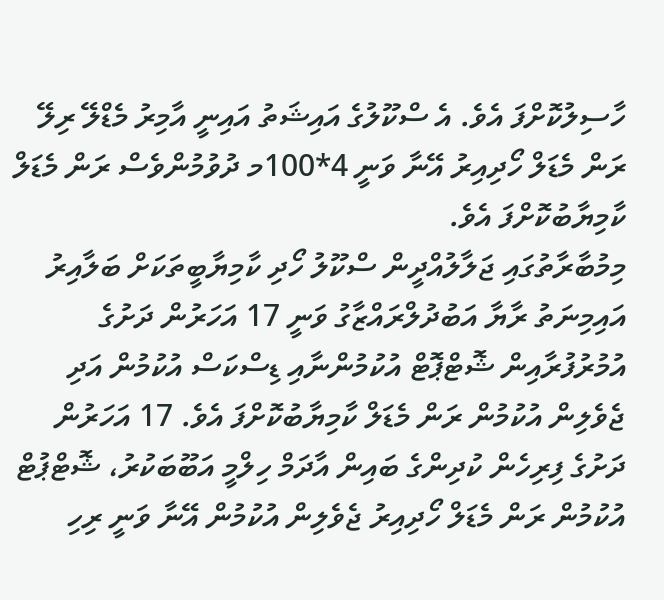ހާސިލުކޮށްފަ އެވެ. އެ ސްކޫލުގެ އައިޝަތު އައިނީ އާމިރު މެޑްލޭ ރިލޭ ރަން މެޑަލް ހޯދިއިރު އޭނާ ވަނީ 4*100މ ދުވުމުންވެސް ރަން މެޑަލް ކާމިޔާބުކޮށްފަ އެވެ.
މިމުބާރާތުގައި ޖަލާލުއްދީން ސްކޫލު ހޯދި ކާމިޔާބީތަކަށް ބަލާއިރު އައިމިނަތު ރާޔާ އަބުދުލްރައްޒާގު ވަނީ 17 އަހަރުން ދަށުގެ އުމުރުފުރާއިން ޝޮޓްޕޮޓް އުކުމުންނާއި ޑިސްކަސް އުކުމުން އަދި ޖެވެލިން އުކުމުން ރަން މެޑަލް ކާމިޔާބުކޮށްފަ އެވެ. 17 އަހަރުން ދަށުގެ ފިރިހެން ކުދިންގެ ބައިން އާދަމް ހިލްމީ އަބޫބަކުރު، ޝޮޓްޕުޓް އުކުމުން ރަން މެޑަލް ހޯދިއިރު ޖެވެލިން އުކުމުން އޭނާ ވަނީ ރިހި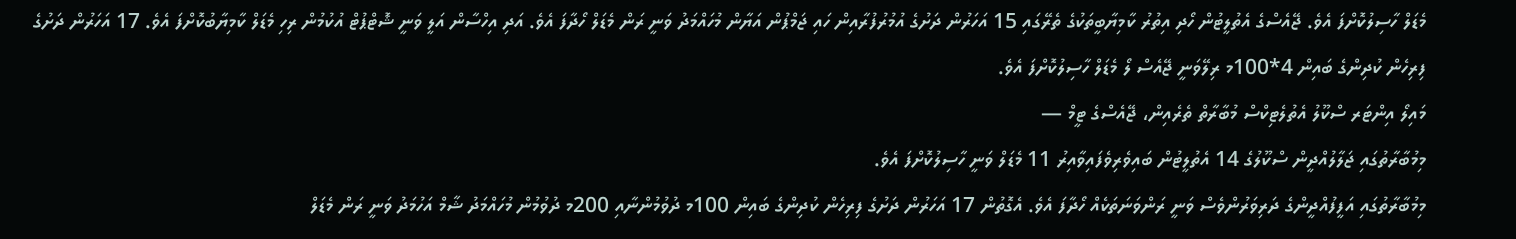މެޑަލް ހާސިލުކޮށްފަ އެވެ. ޖޭއެސްގެ އެތުލީޓުން ހޯދި އިތުރު ކާމިޔާބީތަކުގެ ތެރޭގައި 15 އަހަރުން ދަށުގެ އުމުރުފުރާއިން ހައި ޖަމްޕުން އަޔާން މުހައްމަދު ވަނީ ރަން މެޑަލް ހޯދާފަ އެވެ. އަދި އިހްސާން އަލީ ވަނީ ޝޮޓްޕުޓް އުކުމުން ރިހި މެޑަލް ކާމިޔާބުކޮށްފަ އެވެ. 17 އަހަރުން ދަށުގެ ފިރިހެން ކުދިންގެ ބައިން 4*100މ ރިލޭވަނީ ޖޭއެސް ލޯ މެޑަލް ހާސިލުކޮށްފަ އެވެ.
މައިލޯ އިންޓަރ ސްކޫލު އެތުލެޓިކްސް މުބާރާތް ތެރެއިން، ޖޭއެސްގެ ޓީމް —
މިމުބާރާތުގައި ޖަލާލުއްދީން ސްކޫލުގެ 14 އެތުލީޓުން ބައިވެރިވެފައިވާއިރު 11 މެޑަލް ވަނީ ހާސިލުކޮށްފަ އެވެ.
މިމުބާރާތުގައި އަފީފުއްދީންގެ ދަރިވަރުންވެސް ވަނީ ރަންވަނަތަކެއް ހޯދާފަ އެވެ. އެގޮތުން 17 އަހަރުން ދަށުގެ ފިރިހެން ކުދިންގެ ބައިން 100މ ދުވުމުންނާއި 200މ ދުވުމުން މުހައްމަދު ޝާމް އަހުމަދު ވަނީ ރަން މެޑަލް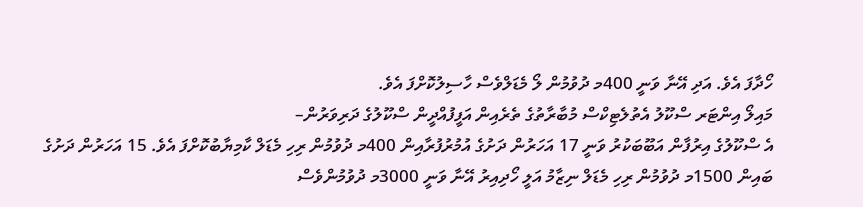ހޯދާފަ އެވެ. އަދި އޭނާ ވަނީ 400މ ދުވުމުން ލޯ މެޑަލްވެސް ހާސިލުކޮށްފަ އެވެ.
މައިލޯ އިންޓަރ ސްކޫލު އެތުލެޓިކްސް މުބާރާތުގެ ތެރެއިން އަފީފުއްދީން ސްކޫލުގެ ދަރިވަރުން–
އެ ސްކޫލުގެ އިރުފާން އަބޫބަކުރު ވަނީ 17 އަހަރުން ދަށުގެ އުމުރުފުރާއިން 400މ ދުވުމުން ރިހި މެޑަލް ކާމިޔާބުކޮށްފަ އެވެ. 15 އަހަރުން ދަށުގެ ބައިން 1500މ ދުވުމުން ރިހި މެޑަލް ނިޒާމު އަލީ ހޯދިއިރު އޭނާ ވަނީ 3000މ ދުވުމުންވެސް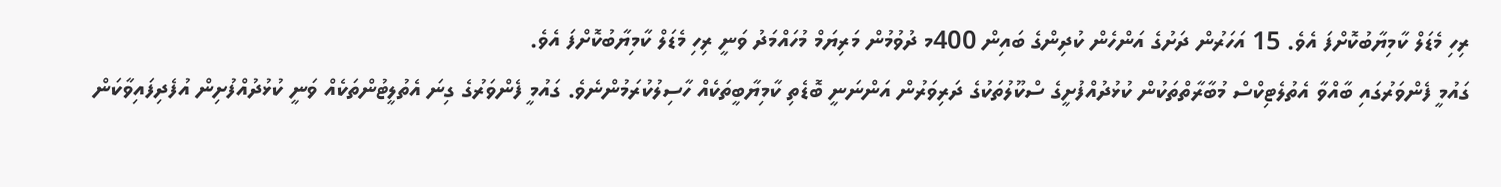ރިހި މެޑަލް ކާމިޔާބުކޮށްފަ އެވެ. 15 އަހަރުން ދަށުގެ އަންހެން ކުދިންގެ ބައިން 400މ ދުވުމުން މަރިޔަމް މުހައްމަދު ވަނީ ރިހި މެޑަލް ކާމިޔާބުކޮށްފަ އެވެ.
ގައުމީ ފެންވަރުގައި ބާއްވާ އެތުލެޓިކްސް މުބާރާތްތަކުން ކުޅުދުއްފުށީގެ ސްކޫލުތަކުގެ ދަރިވަރުން އަންނަނީ ބޮޑެތި ކާމިޔާބީތަކެއް ހާސިލުކުރަމުންނެވެ. ގައުމީ ފެންވަރުގެ ގިނަ އެތުލީޓުންތަކެއް ވަނީ ކުޅުދުއްފުށިން އުފެދިފައިވާކަން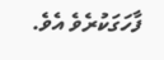ފާހަގަކުރެވެ އެވެ.